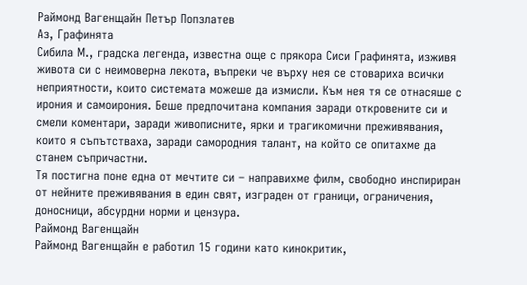Раймонд Вагенщайн Петър Попзлатев
Аз, Графинята
Сибила М., градска легенда, известна още с прякора Сиси Графинята, изживя живота си с неимоверна лекота, въпреки че върху нея се стовариха всички неприятности, които системата можеше да измисли. Към нея тя се отнасяше с ирония и самоирония. Беше предпочитана компания заради откровените си и смели коментари, заради живописните, ярки и трагикомични преживявания, които я съпътстваха, заради самородния талант, на който се опитахме да станем съпричастни.
Тя постигна поне една от мечтите си – направихме филм, свободно инспириран от нейните преживявания в един свят, изграден от граници, ограничения, доносници, абсурдни норми и цензура.
Раймонд Вагенщайн
Раймонд Вагенщайн е работил 15 години като кинокритик,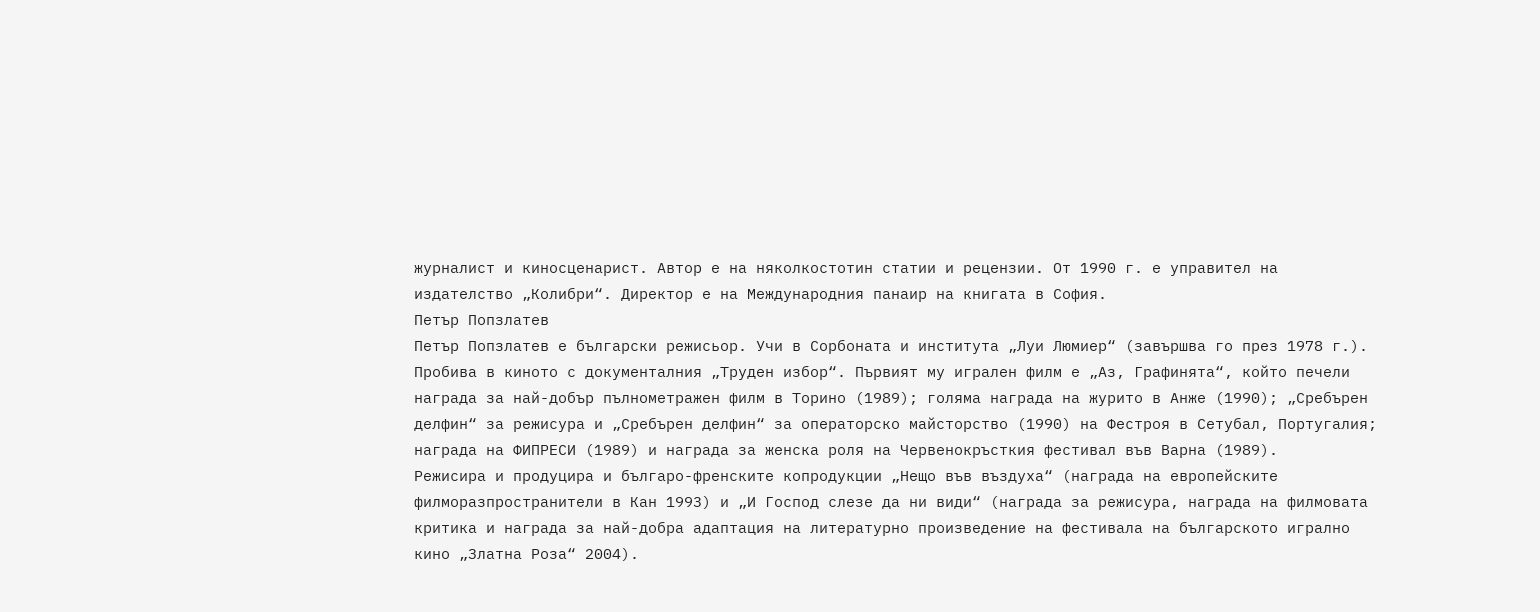журналист и киносценарист. Автор е на няколкостотин статии и рецензии. От 1990 г. е управител на издателство „Колибри“. Директор е на Международния панаир на книгата в София.
Петър Попзлатев
Петър Попзлатев е български режисьор. Учи в Сорбоната и института „Луи Люмиер“ (завършва го през 1978 г.). Пробива в киното с документалния „Труден избор“. Първият му игрален филм е „Аз, Графинята“, който печели награда за най-добър пълнометражен филм в Торино (1989); голяма награда на журито в Анже (1990); „Сребърен делфин“ за режисура и „Сребърен делфин“ за операторско майсторство (1990) на Фестроя в Сетубал, Португалия; награда на ФИПРЕСИ (1989) и награда за женска роля на Червенокръсткия фестивал във Варна (1989).
Режисира и продуцира и българо-френските копродукции „Нещо във въздуха“ (награда на европейските филморазпространители в Кан 1993) и „И Господ слезе да ни види“ (награда за режисура, награда на филмовата критика и награда за най-добра адаптация на литературно произведение на фестивала на българското игрално кино „Златна Роза“ 2004).